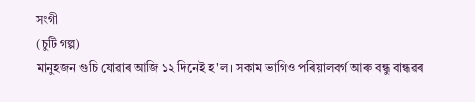সংগী
(চুটি গল্প)
মানুহজন গুচি যোৱাৰ আজি ১২ দিনেই হ'ল। সকাম ভাগিও পৰিয়ালবৰ্গ আৰু বন্ধু বান্ধৱৰ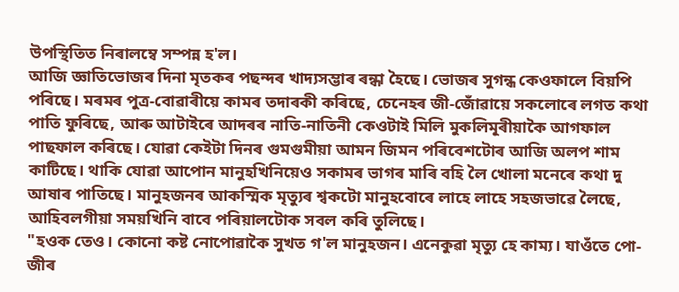উপস্থিতিত নিৰালম্বে সম্পন্ন হ'ল।
আজি জ্ঞাতিভোজৰ দিনা মৃতকৰ পছন্দৰ খাদ্যসম্ভাৰ ৰন্ধা হৈছে। ভোজৰ সুগন্ধ কেওফালে বিয়পি পৰিছে। মৰমৰ পুত্ৰ-বোৱাৰীয়ে কামৰ তদাৰকী কৰিছে, চেনেহৰ জী-জোঁৱায়ে সকলোৰে লগত কথা পাতি ফুৰিছে, আৰু আটাইৰে আদৰৰ নাতি-নাতিনী কেওটাই মিলি মুকলিমূৰীয়াকৈ আগফাল পাছফাল কৰিছে। যোৱা কেইটা দিনৰ গুমগুমীয়া আমন জিমন পৰিবেশটোৰ আজি অলপ শাম কাটিছে। থাকি যোৱা আপোন মানুহখিনিয়েও সকামৰ ভাগৰ মাৰি বহি লৈ খোলা মনেৰে কথা দু আষাৰ পাতিছে। মানুহজনৰ আকস্মিক মৃত্যুৰ শ্বকটো মানুহবোৰে লাহে লাহে সহজভাৱে লৈছে, আহিবলগীয়া সময়খিনি বাবে পৰিয়ালটোক সবল কৰি তুলিছে।
"হওক তেও। কোনো কষ্ট নোপোৱাকৈ সুখত গ'ল মানুহজন। এনেকুৱা মৃত্যু হে কাম্য। যাওঁতে পো-জীৰ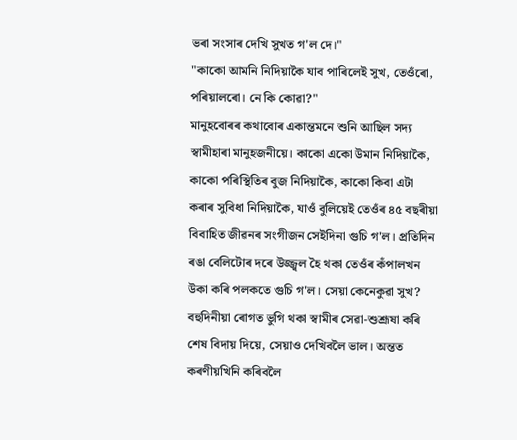ভৰা সংসাৰ দেখি সুখত গ'ল দে।"
"কাকো আমনি নিদিয়াকৈ যাব পাৰিলেই সুখ, তেওঁৰো, পৰিয়ালৰো। নে কি কোৱা?"
মানুহবোৰৰ কথাবোৰ একান্তমনে শুনি আছিল সদ্য স্বামীহাৰা মানুহজনীয়ে। কাকো একো উমান নিদিয়াকৈ, কাকো পৰিস্থিতিৰ বুজ নিদিয়াকৈ, কাকো কিবা এটা কৰাৰ সুবিধা নিদিয়াকৈ, যাওঁ বুলিয়েই তেওঁৰ ৪৫ বছৰীয়া বিবাহিত জীৱনৰ সংগীজন সেইদিনা গুচি গ'ল। প্ৰতিদিন ৰঙা বেলিটোৰ দৰে উজ্জ্বল হৈ থকা তেওঁৰ কঁপালখন উকা কৰি পলকতে গুচি গ'ল। সেয়া কেনেকুৱা সুখ?
বহুদিনীয়া ৰোগত ভুগি থকা স্বামীৰ সেৱা-শুশ্ৰূষা কৰি শেষ বিদায় দিয়ে, সেয়াও দেখিবলৈ ভাল। অন্তত কৰণীয়খিনি কৰিবলৈ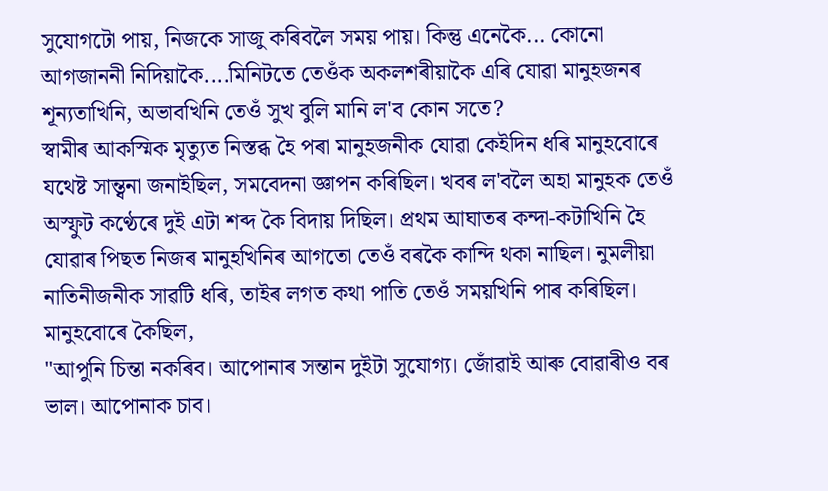সুযোগটো পায়, নিজকে সাজু কৰিবলৈ সময় পায়। কিন্তু এনেকৈ... কোনো আগজাননী নিদিয়াকৈ....মিনিটতে তেওঁক অকলশৰীয়াকৈ এৰি যোৱা মানুহজনৰ শূন্যতাখিনি, অভাবখিনি তেওঁ সুখ বুলি মানি ল'ব কোন সতে?
স্বামীৰ আকস্মিক মৃত্যুত নিস্তব্ধ হৈ পৰা মানুহজনীক যোৱা কেইদিন ধৰি মানুহবোৰে যথেষ্ট সান্ত্বনা জনাইছিল, সমবেদনা জ্ঞাপন কৰিছিল। খবৰ ল'বলৈ অহা মানুহক তেওঁ অস্ফুট কণ্ঠেৰে দুই এটা শব্দ কৈ বিদায় দিছিল। প্ৰথম আঘাতৰ কন্দা-কটাখিনি হৈ যোৱাৰ পিছত নিজৰ মানুহখিনিৰ আগতো তেওঁ বৰকৈ কান্দি থকা নাছিল। নুমলীয়া নাতিনীজনীক সাৱটি ধৰি, তাইৰ লগত কথা পাতি তেওঁ সময়খিনি পাৰ কৰিছিল।
মানুহবোৰে কৈছিল,
"আপুনি চিন্তা নকৰিব। আপোনাৰ সন্তান দুইটা সুযোগ্য। জোঁৱাই আৰু বোৱাৰীও বৰ ভাল। আপোনাক চাব।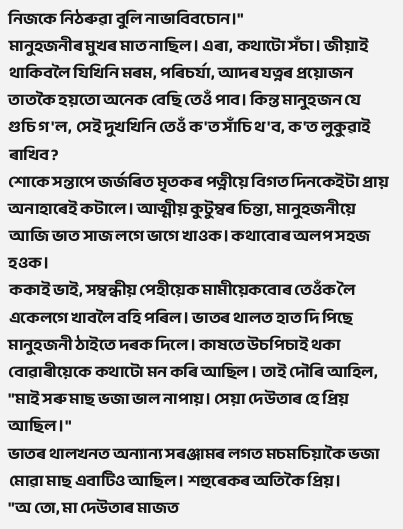নিজকে নিঠৰুৱা বুলি নাভাবিবচোন।"
মানুহজনীৰ মুখৰ মাত নাছিল। এৰা, কথাটো সঁচা। জীয়াই থাকিবলৈ যিখিনি মৰম, পৰিচৰ্যা, আদৰ যত্নৰ প্ৰয়োজন তাতকৈ হয়তো অনেক বেছি তেওঁ পাব। কিন্ত মানুহজন যে গুচি গ'ল, সেই দুখখিনি তেওঁ ক'ত সাঁচি থ'ব, ক'ত লুকুৱাই ৰাখিব?
শোকে সন্তাপে জৰ্জৰিত মৃতকৰ পত্নীয়ে বিগত দিনকেইটা প্ৰায় অনাহাৰেই কটালে। আত্মীয় কুটুম্বৰ চিন্তা, মানুহজনীয়ে আজি ভাত সাজ লগে ভাগে খাওক। কথাবোৰ অলপ সহজ হওক।
ককাই ভাই, সম্বন্ধীয় পেহীয়েক মামীয়েকবোৰ তেওঁক লৈ একেলগে খাবলৈ বহি পৰিল। ভাতৰ থালত হাত দি পিছে মানুহজনী ঠাইতে দৰক দিলে। কাষতে উচপিচাই থকা বোৱাৰীয়েকে কথাটো মন কৰি আছিল । তাই দৌৰি আহিল, "মাই সৰু মাছ ভজা ভাল নাপায়। সেয়া দেউতাৰ হে প্রিয় আছিল।"
ভাতৰ থালখনত অন্যান্য সৰঞ্জামৰ লগত মচমচিয়াকৈ ভজা মোৱা মাছ এবাটিও আছিল। শহুৰেকৰ অতিকৈ প্রিয়।
"অ তো, মা দেউতাৰ মাজত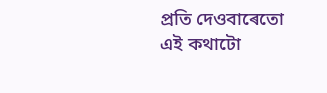প্ৰতি দেওবাৰেতো এই কথাটো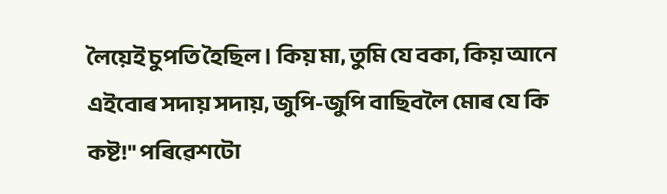লৈয়েই চুপতি হৈছিল। কিয় মা, তুমি যে বকা, কিয় আনে এইবোৰ সদায় সদায়, জুপি-জুপি বাছিবলৈ মোৰ যে কি কষ্ট!" পৰিৱেশটো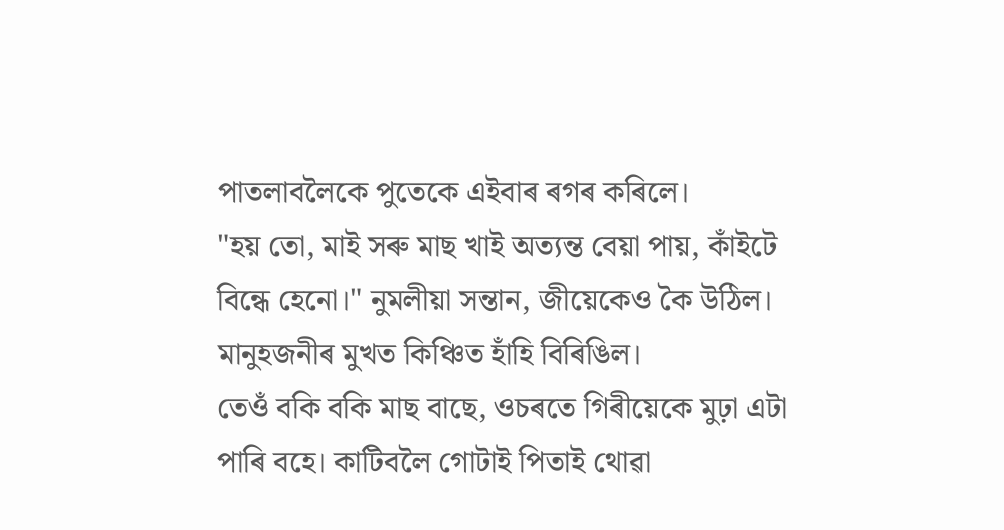পাতলাবলৈকে পুতেকে এইবাৰ ৰগৰ কৰিলে।
"হয় তো, মাই সৰু মাছ খাই অত্যন্ত বেয়া পায়, কাঁইটে বিন্ধে হেনো।" নুমলীয়া সন্তান, জীয়েকেও কৈ উঠিল।
মানুহজনীৰ মুখত কিঞ্চিত হাঁহি বিৰিঙিল।
তেওঁ বকি বকি মাছ বাছে, ওচৰতে গিৰীয়েকে মুঢ়া এটা পাৰি বহে। কাটিবলৈ গোটাই পিতাই থোৱা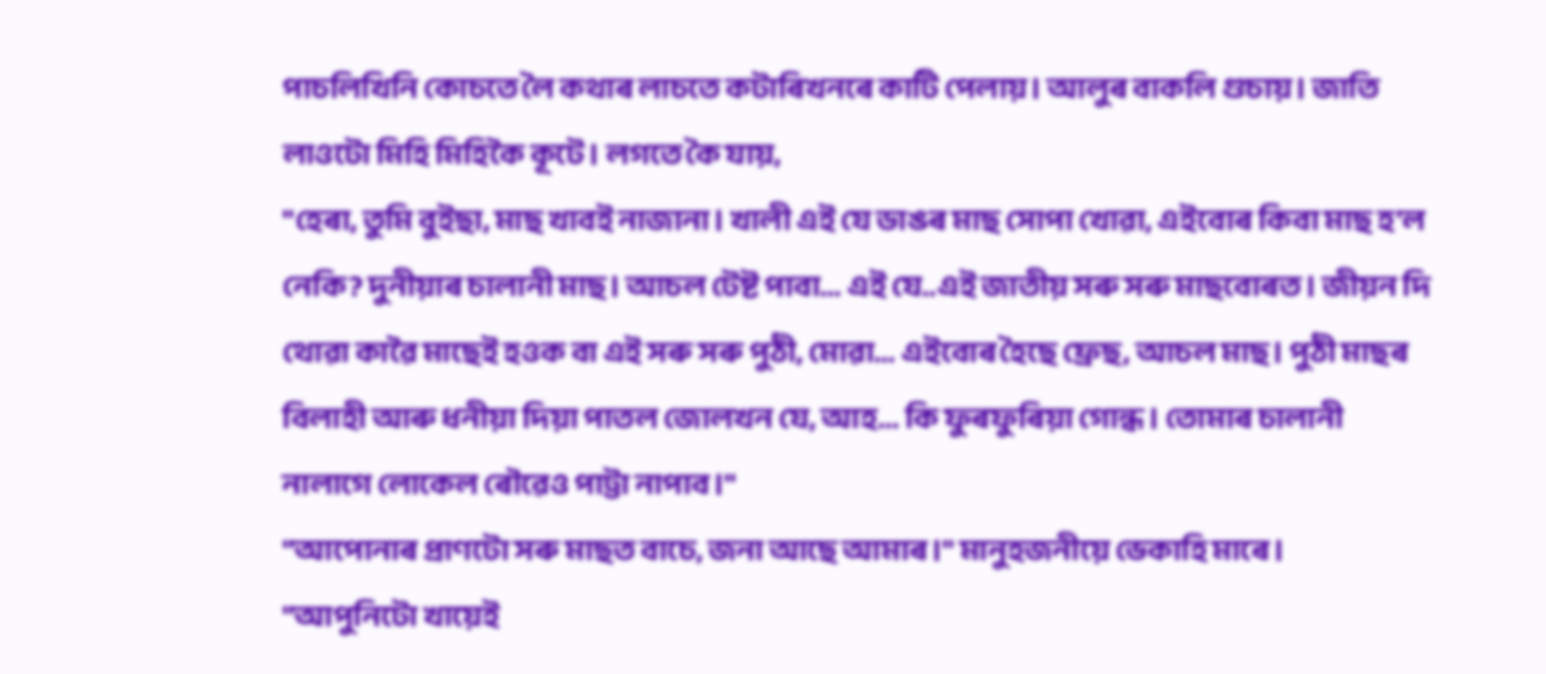পাচলিখিনি কোচতে লৈ কথাৰ লাচতে কটাৰিখনৰে কাটি পেলায়। আলুৰ বাকলি গুচায়। জাতি লাওটো মিহি মিহিকৈ কূটে। লগতে কৈ যায়,
"হেৰা, তুমি বুইছা, মাছ খাবই নাজানা। খালী এই যে ডাঙৰ মাছ সোপা খোৱা, এইবোৰ কিবা মাছ হ'ল নেকি? দুনীয়াৰ চালানী মাছ। আচল টেষ্ট পাবা... এই যে..এই জাতীয় সৰু সৰু মাছবোৰত। জীয়ন দি থোৱা কাৱৈ মাছেই হওক বা এই সৰু সৰু পুঠী, মোৱা... এইবোৰ হৈছে ফ্রেছ, আচল মাছ। পুঠী মাছৰ বিলাহী আৰু ধনীয়া দিয়া পাতল জোলখন যে, আহ... কি ফুৰফুৰিয়া গোন্ধ। তোমাৰ চালানী নালাগে লোকেল ৰৌৱেও পাট্টা নাপাব।"
"আপোনাৰ প্ৰাণটো সৰু মাছত বাচে, জনা আছে আমাৰ।" মানুহজনীয়ে ভেকাহি মাৰে।
"আপুনিটো খায়েই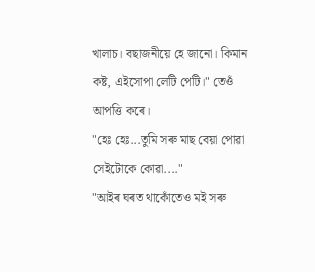খালাচ। বছাজনীয়ে হে জানো। কিমান কষ্ট, এইসোপা লেটি পেটি।" তেওঁ আপত্তি কৰে।
"হেঃ হেঃ...তুমি সৰু মাছ বেয়া পোৱা সেইটোকে কোৱা...."
"আইৰ ঘৰত থাকোঁতেও মই সৰু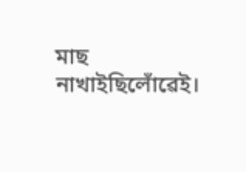মাছ নাখাইছিলোঁৱেই।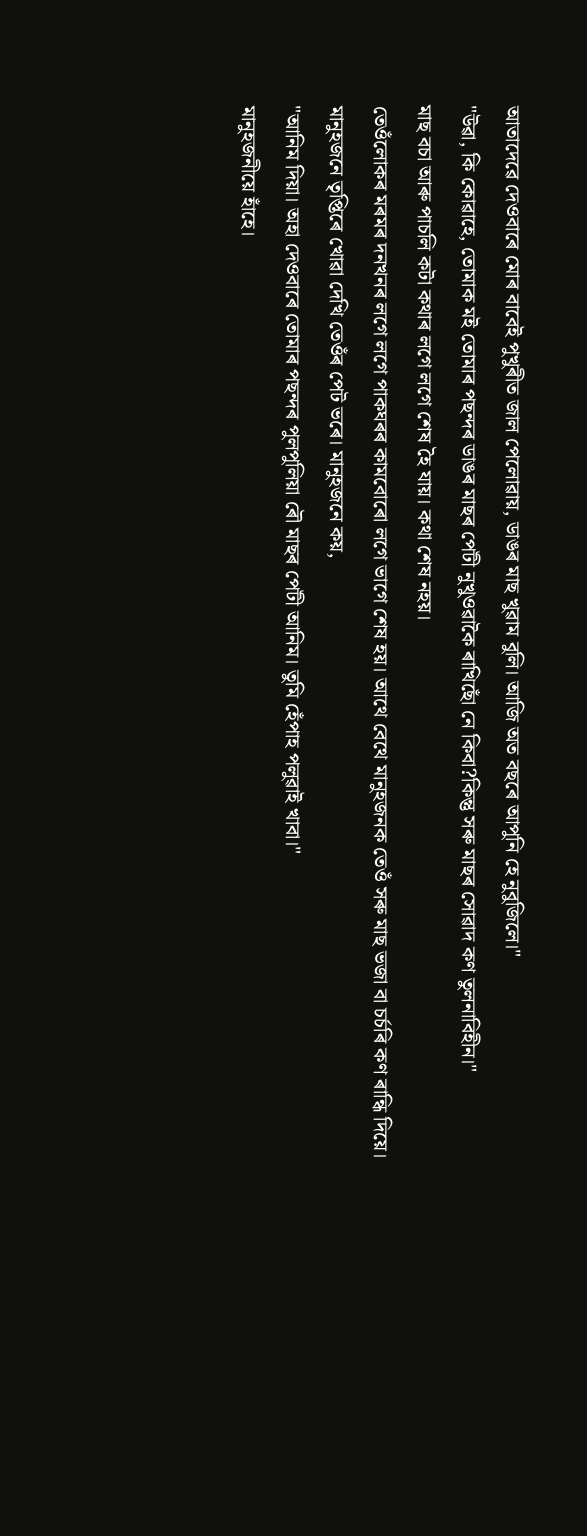আতাদেৱে দেওবাৰে মোৰ বাবেই পুখুৰীত জাল পেলোৱায়, ডাঙৰ মাছ খুৱাম বুলি। আজি অত বছৰে আপুনি হে নুবুজিলে।"
"উৱা, কি কোৱাহে, তোমাক মই তোমাৰ পছন্দৰ ডাঙৰ মাছৰ পেটী নুখুওৱাকৈ ৰাখিছোঁ নে কিবা?কিন্তু সৰু মাছৰ সোৱাদ কণ তুলনাবিহীন।"
মাছ বচা আৰু পাচলি কটা কথাৰ লগে লগে শেষ হৈ যায়। কথা শেষ নহয়।
তেওঁলোকৰ মৰমৰ দনখনৰ লগে লগে পাকঘৰৰ কামবোৰো লগে ভাগে শেষ হয়। আথে বেথে মানুহজনক তেওঁ সৰু মাছ ভজা বা চৰ্চৰি কণ ৰান্ধি দিয়ে। মানুহজনে তৃপ্তিৰে খোৱা দেখি তেওঁৰ পেট ভৰে। মানুহজনে কয়,
"আনিম দিয়া। অহা দেওবাৰে তোমাৰ পছন্দৰ পুলপুলিয়া ৰৌ মাছৰ পেটী আনিম। তুমি হেঁপাহ পলুৱাই খাবা।"
মানুহজনীয়ে হাঁহে।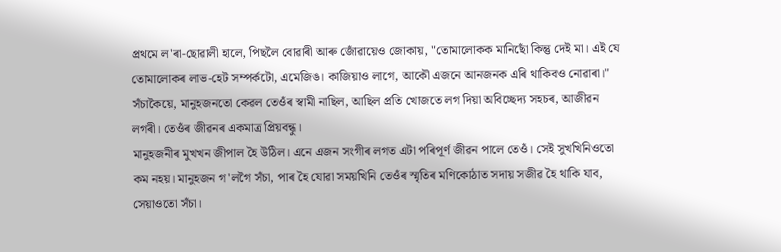প্ৰথমে ল'ৰা-ছোৱালী হালে, পিছলৈ বোৱাৰী আৰু জোঁৱায়েও জোকায়, "তোমালোকক মানিছোঁ কিন্তু দেই মা। এই যে তোমালোকৰ লাভ-হেট সম্পৰ্কটো, এমেজিঙ। কাজিয়াও লাগে, আকৌ এজনে আনজনক এৰি থাকিবও নোৱাৰা।"
সঁচাকৈয়ে, মানুহজনতো কেৱল তেওঁৰ স্বামী নাছিল, আছিল প্ৰতি খোজতে লগ দিয়া অবিচ্ছেদ্য সহচৰ, আজীৱন লগৰী। তেওঁৰ জীৱনৰ একমাত্ৰ প্রিয়বন্ধু।
মানুহজনীৰ মুখখন জীপাল হৈ উঠিল। এনে এজন সংগীৰ লগত এটা পৰিপূৰ্ণ জীৱন পালে তেওঁ। সেই সুখখিনিওতো কম নহয়। মানুহজন গ'লগৈ সঁচা, পাৰ হৈ যোৱা সময়খিনি তেওঁৰ স্মৃতিৰ মণিকোঠাত সদায় সজীৱ হৈ থাকি যাব, সেয়াওতো সঁচা।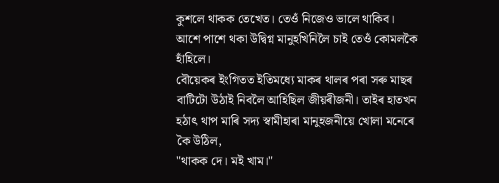কুশলে থাকক তেখেত। তেওঁ নিজেও ভালে থাকিব।
আশে পাশে থকা উদ্বিগ্ন মানুহখিনিলৈ চাই তেওঁ কোমলকৈ হাঁহিলে।
বৌয়েকৰ ইংগিতত ইতিমধ্যে মাকৰ থালৰ পৰা সৰু মাছৰ বাটিটো উঠাই নিবলৈ আহিছিল জীয়ৰীজনী। তাইৰ হাতখন হঠাৎ থাপ মাৰি সদ্য স্বামীহাৰা মানুহজনীয়ে খোলা মনেৰে কৈ উঠিল,
"থাকক দে। মই খাম।"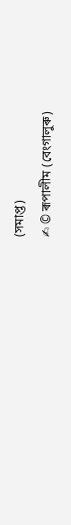(সমাপ্ত)
✍ © ৰূপালীম (বেংগালুৰু)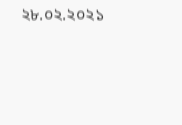২৮.০২.২০২১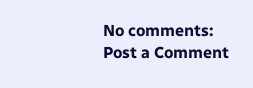No comments:
Post a Comment